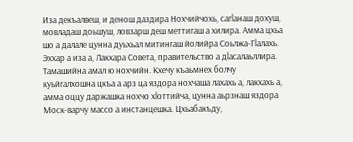Иза декъалвеш, и денош даздира Нохчийчохь, сагӏанаш дохуш, мовладаш доьшуш, ловзарш деш меттигаш а хилира. Амма цхьа шо а далале цунна дуьхьал митингаш йолийра Соьлжа-Гӏалахь. Эххар а иза а, Лакхара Совета, правительство а дӏасалаьллира.
Тамашийна амал ю нохчийн. Кхечу къаьмнех болчу куьйгалхошна цкъа а арз ца яздора нохчаша лахахь а, лакхахь а, амма оццу даржашка нохчо хӏоттийча, цунна аьрзнаш яздора Моск-варчу массо а инстанцешка. Цхьабакъду,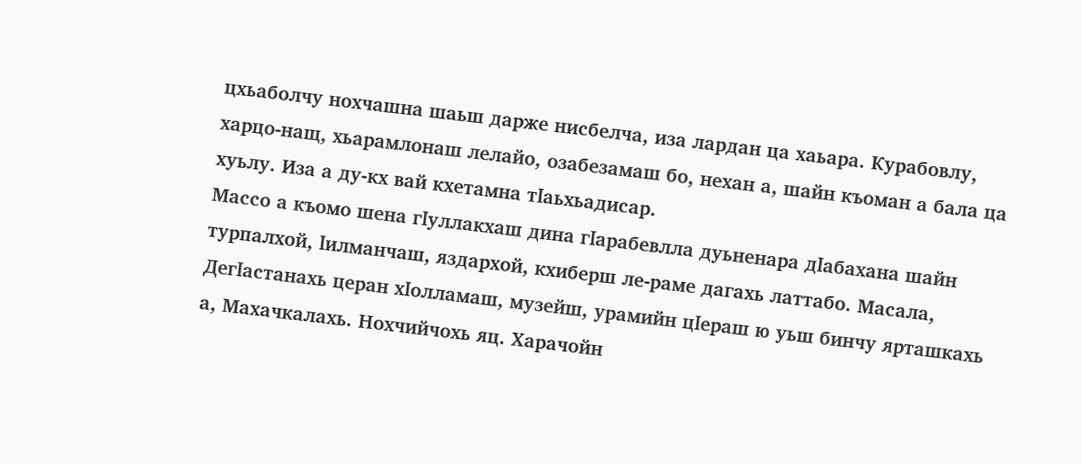цхьаболчу нохчашна шаьш дарже нисбелча, иза лардан ца хаьара. Курабовлу, харцо-нащ, хьарамлонаш лелайо, озабезамаш бо, нехан а, шайн къоман а бала ца хуьлу. Иза а ду-кх вай кхетамна тӏаьхьадисар.
Массо а къомо шена гӏуллакхаш дина гӏарабевлла дуьненара дӏабахана шайн турпалхой, ӏилманчаш, яздархой, кхиберш ле-раме дагахь латтабо. Масала, Дегӏастанахь церан хӏолламаш, музейш, урамийн цӏераш ю уьш бинчу ярташкахь а, Махачкалахь. Нохчийчохь яц. Харачойн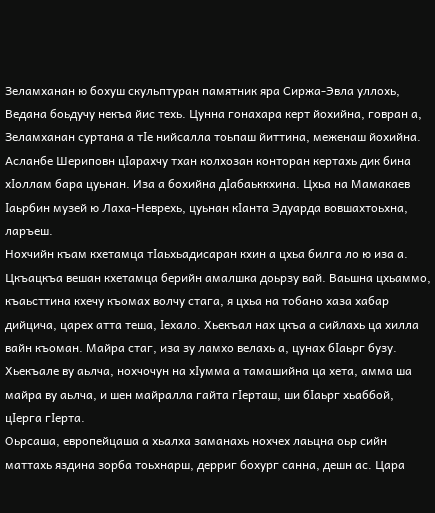Зеламханан ю бохуш скульптуран памятник яра Сиржа-Эвла уллохь, Ведана боьдучу некъа йис техь. Цунна гонахара керт йохийна, говран а, Зеламханан суртана а тӏе нийсалла тоьпаш йиттина, меженаш йохийна. Асланбе Шериповн цӏарахчу тхан колхозан конторан кертахь дик бина хӏоллам бара цуьнан. Иза а бохийна дӏабаьккхина. Цхьа на Мамакаев ӏаьрбин музей ю Лаха-Неврехь, цуьнан кӏанта Эдуарда вовшахтоьхна, ларъеш.
Нохчийн къам кхетамца тӏаьхьадисаран кхин а цхьа билга ло ю иза а.
Цкъацкъа вешан кхетамца берийн амалшка доьрзу вай. Ваьшна цхьаммо, къаьсттина кхечу къомах волчу стага, я цхьа на тобано хаза хабар дийцича, царех атта теша, ӏехало. Хьекъал нах цкъа а сийлахь ца хилла вайн къоман. Майра стаг, иза зу ламхо велахь а, цунах бӏаьрг бузу. Хьекъале ву аьлча, нохчочун на хӏумма а тамашийна ца хета, амма ша майра ву аьлча, и шен майралла гайта гӏерташ, ши бӏаьрг хьаббой, цӏерга гӏерта.
Оьрсаша, европейцаша а хьалха заманахь нохчех лаьцна оьр сийн маттахь яздина зорба тоьхнарш, дерриг бохург санна, дешн ас. Цара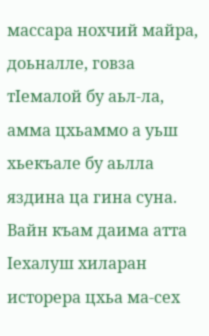массара нохчий майра, доьналле, говза тӏемалой бу аьл-ла, амма цхьаммо а уьш хьекъале бу аьлла яздина ца гина суна.
Вайн къам даима атта ӏехалуш хиларан исторера цхьа ма-сех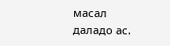масал даладо ас.